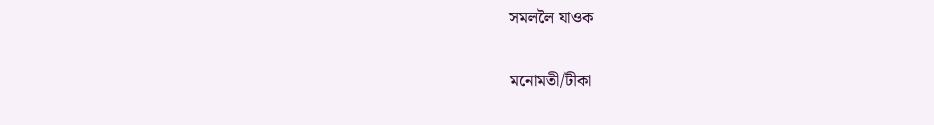সমললৈ যাওক

মনোমতী/টীকা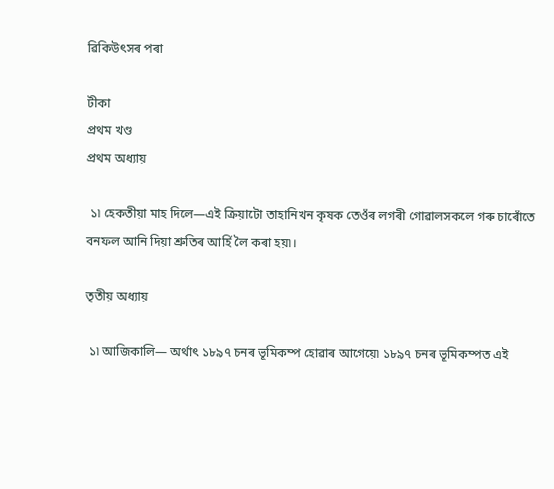ৱিকিউৎসৰ পৰা

টীকা
প্ৰথম খণ্ড
প্ৰথম অধ্যায়

 ১৷ হেকতীয়া মাহ দিলে—এই ক্ৰিয়াটো তাহানিখন কৃষক তেওঁৰ লগৰী গোৱালসকলে গৰু চাৰোঁতে বনফল আনি দিয়া শ্ৰুতিৰ আৰ্হি লৈ কৰা হয়৷।

তৃতীয় অধ্যায়

 ১৷ আজিকালি— অৰ্থাৎ ১৮৯৭ চনৰ ভূমিকম্প হোৱাৰ আগেয়ে৷ ১৮৯৭ চনৰ ভূমিকম্পত এই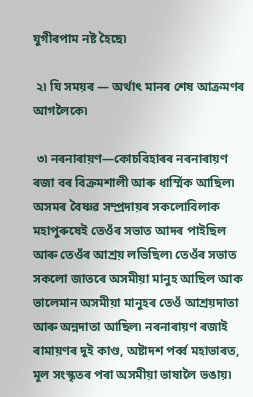যুগীৰপাম নষ্ট হৈছে৷

 ২৷ যি সময়ৰ — অৰ্থাৎ মানৰ শেষ আক্ৰমণৰ আগলৈকে৷

 ৩৷ নৰনাৰায়ণ—কোচবিহাৰৰ নৰনাৰায়ণ ৰজা বৰ বিক্ৰমশালী আৰু ধাৰ্ম্মিক আছিল৷ অসমৰ বৈষ্ণৱ সম্প্ৰদায়ৰ সকলোবিলাক মহাপুৰুষেই তেওঁৰ সভাত আদৰ পাইছিল আৰু তেওঁৰ আশ্ৰয় লভিছিল৷ তেওঁৰ সভাত সকলো জাতৰে অসমীয়া মানুহ আছিল আক ভালেমান অসমীয়া মানুহৰ তেওঁ আশ্ৰয়দাতা আৰু অন্নদাতা আছিল৷ নৰনাৰায়ণ ৰজাই ৰামায়ণৰ দুই কাণ্ড, অষ্টাদশ পৰ্ব্ব মহাভাৰত, মূল সংস্কৃতৰ পৰা অসমীয়া ভাষালৈ ভঙায়৷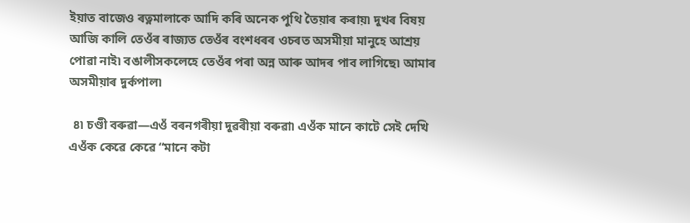ইয়াত বাজেও ৰত্নমালাকে আদি কৰি অনেক পুথি তৈয়াৰ কৰায়৷ দুখৰ বিষয় আজি কালি তেওঁৰ ৰাজ্যত তেওঁৰ বংশধৰৰ ওচৰত অসমীয়া মানুহে আশ্ৰয় পোৱা নাই৷ বঙালীসকলেহে তেওঁৰ পৰা অন্ন আৰু আদৰ পাব লাগিছে৷ আমাৰ অসমীয়াৰ দুৰ্কপাল৷

 ৪৷ চণ্ডী বৰুৱা—এওঁ বৰনগৰীয়া দুৱৰীয়া বৰুৱা৷ এওঁক মানে কাটে সেই দেখি এওঁক কেৱে কেৱে “মানে কটা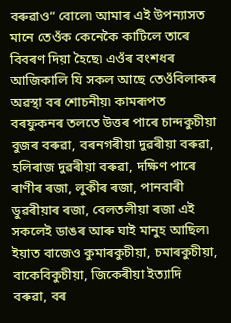বৰুৱাও“ বোলে৷ আমাৰ এই উপন্যাসত মানে তেওঁক কেনেকৈ কাটিলে তাৰে বিবৰণ দিয়া হৈছে৷ এওঁৰ বংশধৰ আজিকালি যি সকল আছে তেওঁবিলাকৰ অৱস্থা বৰ শোচনীয়৷ কামৰূপত বৰফুকনৰ তলতে উত্তৰ পাৰে চান্দকুচীয়া বুজৰ বৰুৱা, বৰনগৰীয়া দুৱৰীয়া বৰুৱা, হলিৰাজ দুৱৰীয়া বৰুৱা, দক্ষিণ পাৰে ৰাণীৰ ৰজা, লুকীৰ ৰজা, পানবাৰী ডুৱৰীয়াৰ ৰজা, বেলতলীয়া ৰজা এই সকলেই ডাঙৰ আৰু ঘাই মানুহ আছিল৷ ইয়াত বাজেও কুমাৰকুচীয়া, চমাৰকুচীয়া, বাকেবিকুচীয়া, জিকেৰীয়া ইত্যাদি বৰুৱা, বৰ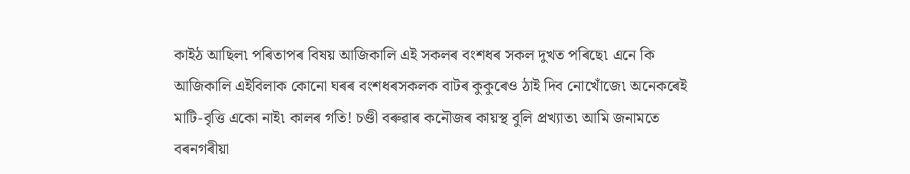কাইঠ আছিল৷ পৰিতাপৰ বিষয় আজিকালি এই সকলৰ বংশধৰ সকল দুখত পৰিছে৷ এনে কি আজিকালি এইবিলাক কোনো ঘৰৰ বংশধৰসকলক বাটৰ কুকুৰেও ঠাই দিব নোখোঁজে৷ অনেকৰেই মাটি-বৃত্তি একো নাই৷ কালৰ গতি! চণ্ডী বৰুৱাৰ কনৌজৰ কায়স্থ বুলি প্ৰখ্যাত৷ আমি জনামতে বৰনগৰীয়া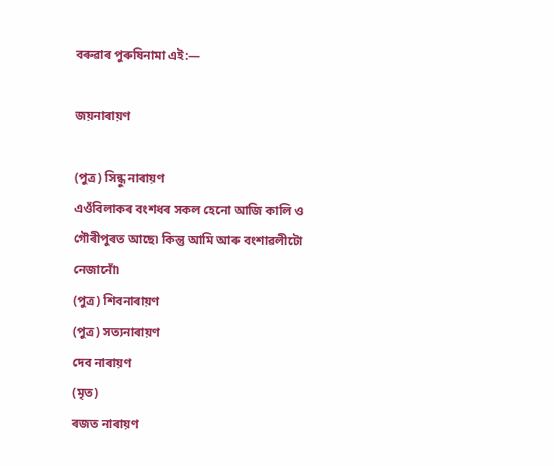বৰুৱাৰ পুৰুষিনামা এই:—

জয়নাৰায়ণ

(পুত্ৰ) সিন্ধু নাৰায়ণ
এওঁবিলাকৰ বংশধৰ সকল হেনো আজি কালি ও
গৌৰীপুৰত আছে৷ কিন্তু আমি আৰু বংশাৱলীটো
নেজানোঁ৷
(পুত্ৰ) শিবনাৰায়ণ
(পুত্ৰ) সত্যনাৰায়ণ
দেব নাৰায়ণ
(মৃত)
ৰজত নাৰায়ণ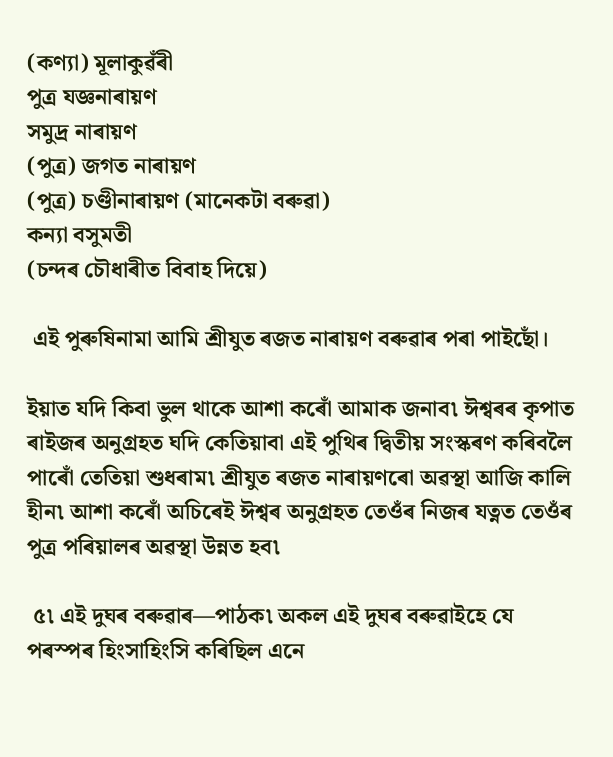(কণ্যা) মূলাকুৱঁৰী
পুত্ৰ যজ্ঞনাৰায়ণ
সমুদ্ৰ নাৰায়ণ
(পুত্ৰ) জগত নাৰায়ণ
(পুত্ৰ) চণ্ডীনাৰায়ণ (মানেকটা বৰুৱা)
কন্যা বসুমতী
(চন্দৰ চৌধাৰীত বিবাহ দিয়ে)

 এই পুৰুষিনামা আমি শ্ৰীযুত ৰজত নাৰায়ণ বৰুৱাৰ পৰা পাইছোঁ।

ইয়াত যদি কিবা ভুল থাকে আশা কৰোঁ আমাক জনাব৷ ঈশ্বৰৰ কৃপাত ৰাইজৰ অনুগ্ৰহত ঘদি কেতিয়াবা এই পুথিৰ দ্বিতীয় সংস্কৰণ কৰিবলৈ পাৰোঁ তেতিয়া শুধৰাম৷ শ্ৰীযুত ৰজত নাৰায়ণৰো অৱস্থা আজি কালি হীন৷ আশা কৰোঁ অচিৰেই ঈশ্বৰ অনুগ্ৰহত তেওঁৰ নিজৰ যত্নত তেওঁৰ পুত্ৰ পৰিয়ালৰ অৱস্থা উন্নত হব৷

 ৫৷ এই দুঘৰ বৰুৱাৰ—পাঠক৷ অকল এই দুঘৰ বৰুৱাইহে যে পৰস্পৰ হিংসাহিংসি কৰিছিল এনে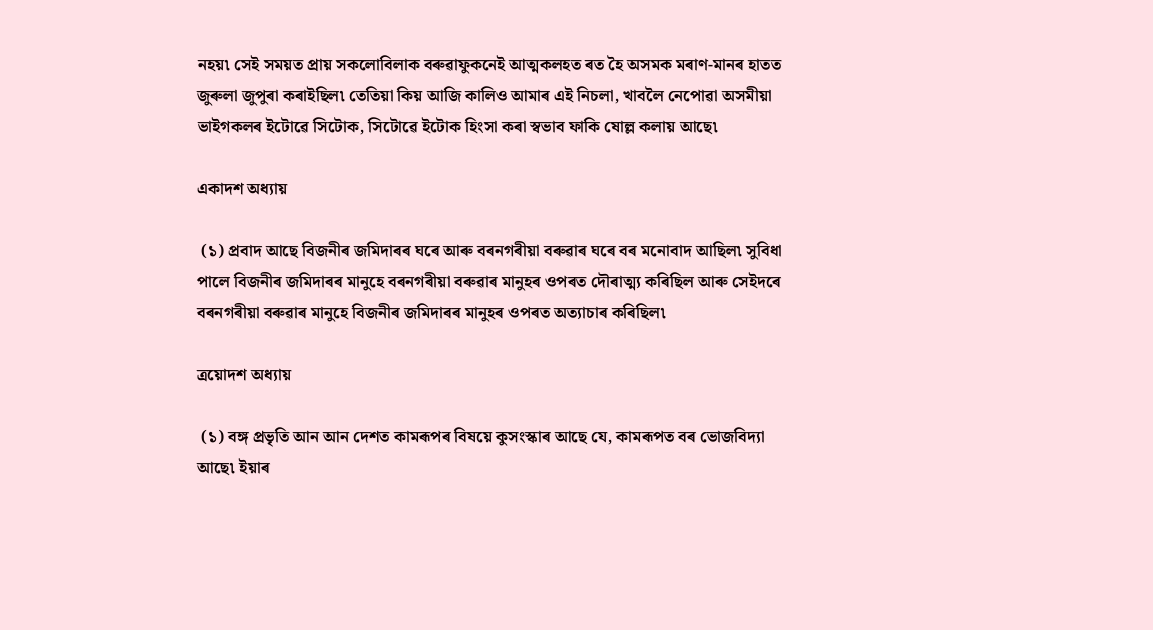নহয়৷ সেই সময়ত প্ৰায় সকলোবিলাক বৰুৱাফুকনেই আত্মকলহত ৰত হৈ অসমক মৰাণ-মানৰ হাতত জুৰুলা জুপুৰা কৰাইছিল৷ তেতিয়া কিয় আজি কালিও আমাৰ এই নিচলা, খাবলৈ নেপোৱা অসমীয়া ভাইগকলৰ ইটোৱে সিটোক, সিটোৱে ইটোক হিংসা কৰা স্বভাব ফাকি ষোল্ল কলায় আছে৷

একাদশ অধ্যায়

 (১) প্ৰবাদ আছে বিজনীৰ জমিদাৰৰ ঘৰে আৰু বৰনগৰীয়া বৰুৱাৰ ঘৰে বৰ মনোবাদ আছিল৷ সুবিধা পালে বিজনীৰ জমিদাৰৰ মানুহে বৰনগৰীয়া বৰুৱাৰ মানুহৰ ওপৰত দৌৰাত্ম্য কৰিছিল আৰু সেইদৰে বৰনগৰীয়া বৰুৱাৰ মানুহে বিজনীৰ জমিদাৰৰ মানুহৰ ওপৰত অত্যাচাৰ কৰিছিল৷

ত্ৰয়োদশ অধ্যায়

 (১) বঙ্গ প্ৰভৃতি আন আন দেশত কামৰূপৰ বিষয়ে কুসংস্কাৰ আছে যে, কামৰূপত বৰ ভোজবিদ্যা আছে৷ ইয়াৰ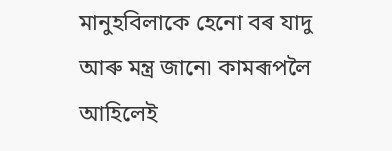মানুহবিলাকে হেনো বৰ যাদু আৰু মন্ত্ৰ জানে৷ কামৰূপলৈ আহিলেই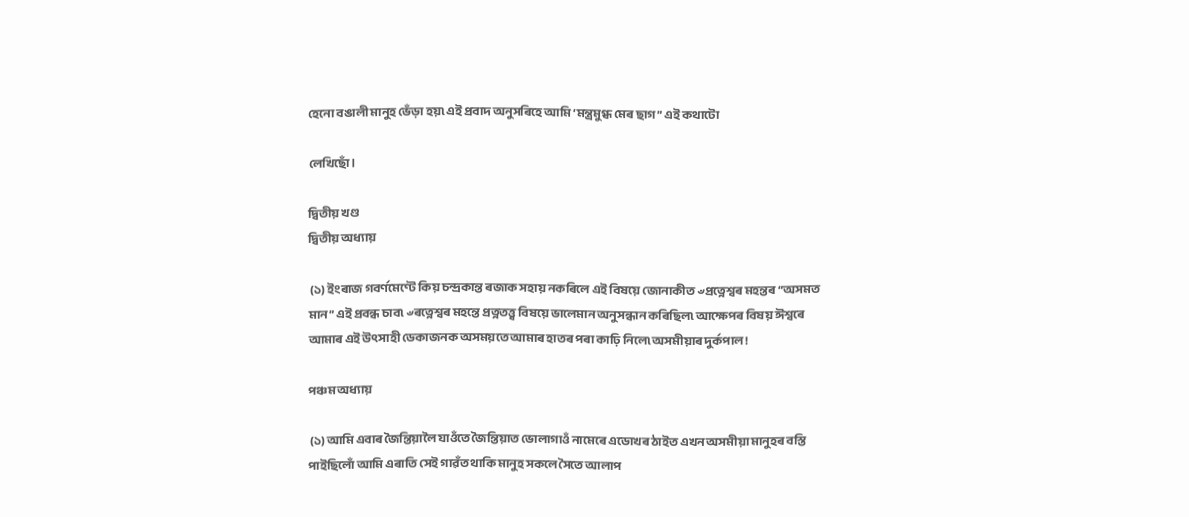হেনো বঙালী মানুহ ভেঁড়া হয়৷ এই প্ৰবাদ অনুসৰিহে আমি ‘মন্ত্ৰমুগ্ধ মেৰ ছাগ” এই কথাটো

লেখিছোঁ।

দ্বিতীয় খণ্ড
দ্বিতীয় অধ্যায়

 (১) ইংৰাজ গবৰ্ণমেণ্টে কিয় চন্দ্ৰকান্ত ৰজাক সহায় নকৰিলে এই বিষয়ে জোনাকীত ৺প্ৰত্নেশ্বৰ মহন্তৰ “অসমত মান” এই প্ৰবন্ধ চাব৷ ৺ৰত্নেশ্বৰ মহন্তে প্ৰত্নতত্ত্ব বিষয়ে ভালেমান অনুসন্ধান কৰিছিল৷ আক্ষেপৰ বিষয় ঈশ্বৰে আমাৰ এই উৎসাহী ডেকাজনক অসময়তে আমাৰ হাতৰ পৰা কাঢ়ি নিলে৷ অসমীয়াৰ দুৰ্কপাল!

পঞ্চম অধ্যায়

 (১) আমি এবাৰ জৈন্তিয়ালৈ যাওঁতে জৈন্তিয়াত ভোলাগাওঁ নামেৰে এডোখৰ ঠাইত এখন অসমীয়া মানুহৰ বস্তি পাইছিলোঁ আমি এৰাতি সেই গাৱঁত থাকি মানুহ সকলে সৈতে আলাপ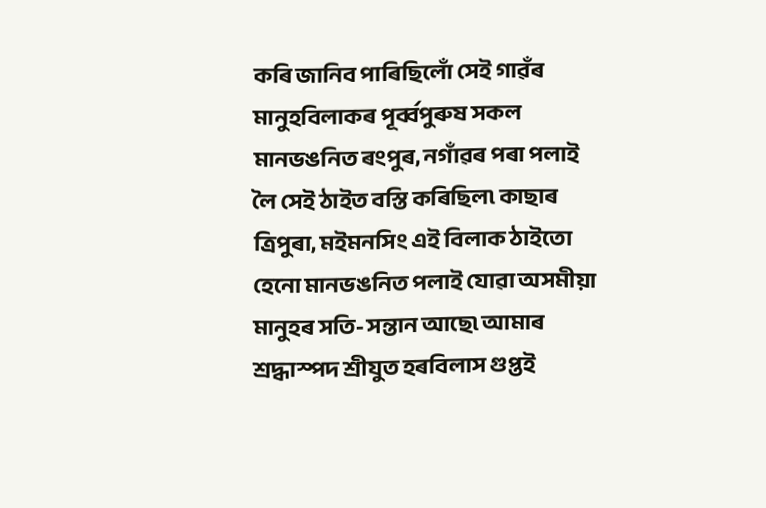কৰি জানিব পাৰিছিলোঁ সেই গাৱঁৰ মানুহবিলাকৰ পূৰ্ব্বপুৰুষ সকল মানভঙনিত ৰংপুৰ, নগাঁৱৰ পৰা পলাই লৈ সেই ঠাইত বস্তি কৰিছিল৷ কাছাৰ ত্ৰিপুৰা, মইমনসিং এই বিলাক ঠাইতো হেনো মানভঙনিত পলাই যোৱা অসমীয়া মানুহৰ সতি- সন্তান আছে৷ আমাৰ শ্ৰদ্ধাস্পদ শ্ৰীযুত হৰবিলাস গুপ্তই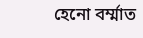হেনো বৰ্ম্মাত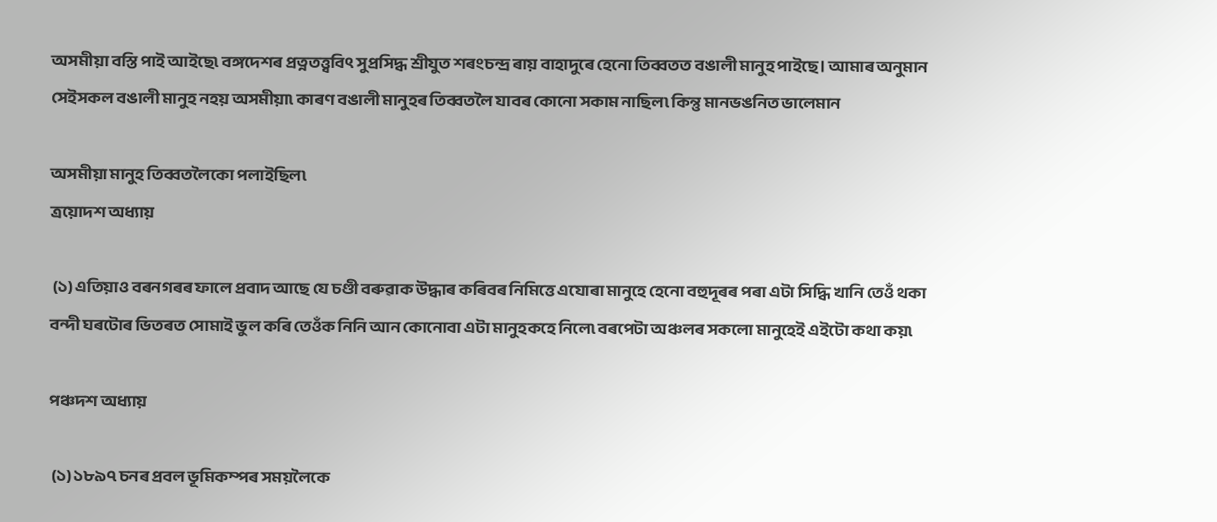অসমীয়া বস্তি পাই আইছে৷ বঙ্গদেশৰ প্ৰত্নতত্ত্ববিৎ সুপ্ৰসিদ্ধ শ্ৰীযুত শৰংচন্দ্ৰ ৰায় বাহাদুৰে হেনো তিব্বতত বঙালী মানুহ পাইছে। আমাৰ অনুমান সেইসকল বঙালী মানুহ নহয় অসমীয়া৷ কাৰণ বঙালী মানুহৰ তিব্বতলৈ যাবৰ কোনো সকাম নাছিল৷ কিন্তু মানভঙনিত ভালেমান

অসমীয়া মানুহ তিব্বতলৈকো পলাইছিল৷
ত্ৰয়োদশ অধ্যায়

 (১) এতিয়াও বৰনগৰৰ ফালে প্ৰবাদ আছে যে চণ্ডী বৰুৱাক উদ্ধাৰ কৰিবৰ নিমিত্তে এযোৰা মানুহে হেনো বহুদূৰৰ পৰা এটা সিদ্ধি খানি তেওঁ থকা বন্দী ঘৰটোৰ ভিতৰত সোমাই ভুল কৰি তেওঁক নিনি আন কোনোবা এটা মানুহকহে নিলে৷ বৰপেটা অঞ্চলৰ সকলো মানুহেই এইটো কথা কয়৷

পঞ্চদশ অধ্যায়

 (১) ১৮৯৭ চনৰ প্ৰবল ভূমিকম্পৰ সময়লৈকে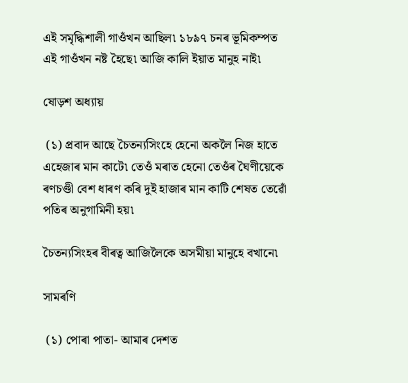এই সমৃদ্ধিশালী গাওঁখন আছিল৷ ১৮৯৭ চনৰ ভূমিকম্পত এই গাওঁখন নষ্ট হৈছে৷ আজি কালি ইয়াত মানুহ নাই৷

ষোড়শ অধ্যায়

 (১) প্ৰবাদ আছে চৈতন্যসিংহে হেনো অকলৈ নিজ হাতে এহেজাৰ মান কাটে৷ তেওঁ মৰাত হেনো তেওঁৰ ঘৈণীয়েকে ৰণচণ্ডী বেশ ধাৰণ কৰি দুই হাজাৰ মান কাটি শেষত তেৱোঁ পতিৰ অনুগামিনী হয়৷

চৈতন্যসিংহৰ বীৰত্ব আজিলৈকে অসমীয়া মানুহে বখানে৷

সামৰণি

 (১) পোৰা পাতা- আমাৰ দেশত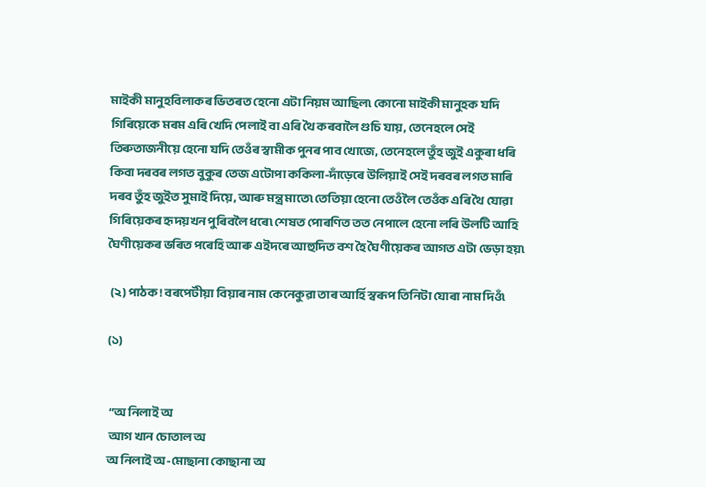মাইকী মানুহবিলাকৰ ভিতৰত হেনো এটা নিয়ম আছিল৷ কোনো মাইকী মানুহক যদি গিৰিয়েকে মৰম এৰি খেদি পেলাই বা এৰি থৈ কৰবালৈ গুচি যায়, তেনেহলে সেই তিৰুতাজনীয়ে হেনো যদি তেওঁৰ স্বামীক পুনৰ পাব খোজে, তেনেহলে তুঁহ জুই একুৰা ধৰি কিবা দৰবৰ লগত বুকুৰ তেজ এটোপা ককিলা-দাঁড়েৰে উলিয়াই সেই দৰবৰ লগত মাৰি দৰব তুঁহ জুইত সুমাই দিয়ে, আৰু মন্ত্ৰ মাতে৷ তেতিয়া হেনো তেওঁলৈ তেওঁক এৰি থৈ যোৱা গিৰিয়েকৰ হৃদয়খন পুৰিবলৈ ধৰে৷ শেষত পোৰণিত তত নেপালে হেনো লৰি উলটি আহি ঘৈণীয়েকৰ ভৰিত পৰেহি আৰু এইদৰে আহুদিত বশ হৈ ঘৈণীয়েকৰ আগত এটা ভেড়া হয়৷

 (২) পাঠক! বৰপেটীয়া বিয়াৰ নাম কেনেকুৱা তাৰ আৰ্হি স্বৰূপ তিনিটা যোৰা নাম দিওঁ৷

(১)


 “অ নিলাই অ
 আগ খান চোতাল অ
অ নিলাই অ-মোছানা কোছানা অ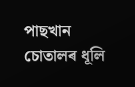পাছখান চোতালৰ ধূলি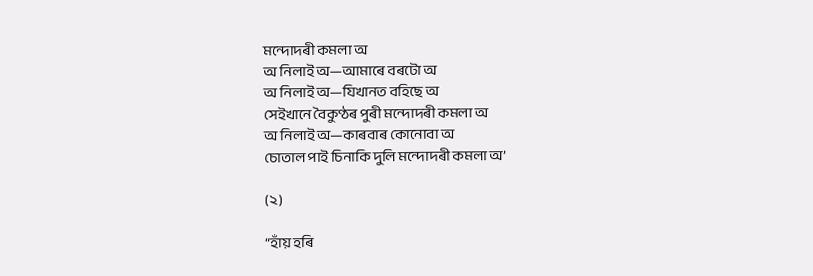মন্দোদৰী কমলা অ
অ নিলাই অ—আমাৰে বৰটো অ
অ নিলাই অ—যিখানত বহিছে অ
সেইখানে বৈকুণ্ঠৰ পুৰী মন্দোদৰী কমলা অ
অ নিলাই অ—কাৰবাৰ কোনোবা অ
চোতাল পাই চিনাকি দুলি মন্দোদৰী কমলা অ’

(২)

“হাঁয় হৰি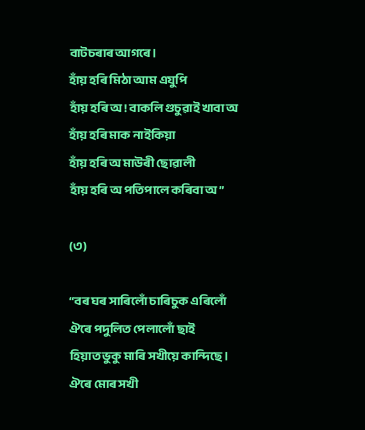বাটচৰাৰ আগৰে।
হাঁয় হৰি মিঠা আম এযুপি
হাঁয় হৰি অ! বাকলি গুচুৱাই খাবা অ
হাঁয় হৰি মাক নাইকিয়া
হাঁয় হৰি অ মাউৰী ছোৱালী
হাঁয় হৰি অ পতিপালে কৰিবা অ”

(৩)

“বৰ ঘৰ সাৰিলোঁ চাৰিচুক এৰিলোঁ
ঐৰে পদুলিত পেলালোঁ ছাই
হিয়াত ভুকু মাৰি সখীয়ে কান্দিছে।
ঐৰে মোৰ সখী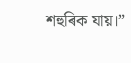শহুৰিক যায়।”